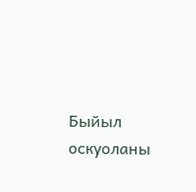Быйыл оскуоланы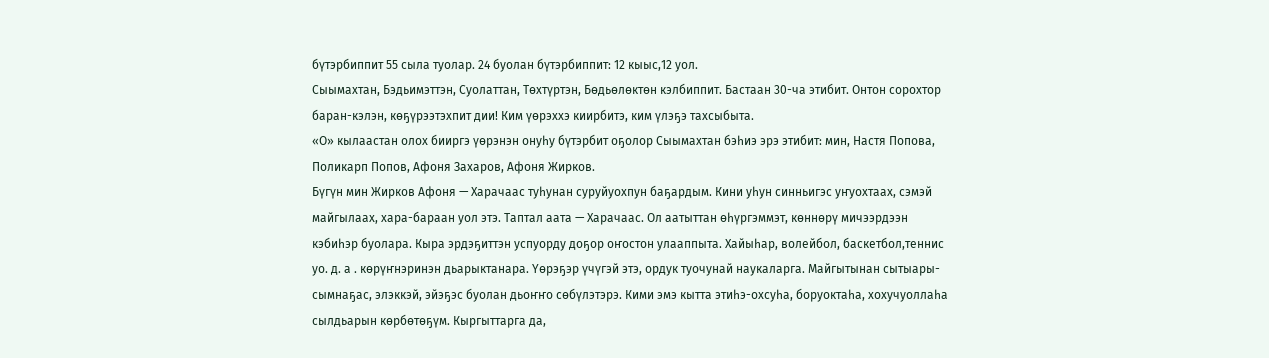бүтэрбиппит 55 сыла туолар. 24 буолан бүтэрбиппит: 12 кыыс,12 уол.
Сыымахтан, Бэдьимэттэн, Суолаттан, Төхтүртэн, Бөдьөлөктөн кэлбиппит. Бастаан 30-ча этибит. Онтон сорохтор баран-кэлэн, көҕүрээтэхпит дии! Ким үөрэххэ киирбитэ, ким үлэҕэ тахсыбыта.
«О» кылаастан олох бииргэ үөрэнэн онуһу бүтэрбит оҕолор Сыымахтан бэһиэ эрэ этибит: мин, Настя Попова, Поликарп Попов, Афоня Захаров, Афоня Жирков.
Бүгүн мин Жирков Афоня — Харачаас туһунан суруйуохпун баҕардым. Кини уһун синньигэс уҥуохтаах, сэмэй майгылаах, хара-бараан уол этэ. Таптал аата — Харачаас. Ол аатыттан өһүргэммэт, көннөрү мичээрдээн кэбиһэр буолара. Кыра эрдэҕиттэн успуорду доҕор оҥостон улааппыта. Хайыһар, волейбол, баскетбол,теннис уо. д. а . көрүҥнэринэн дьарыктанара. Үөрэҕэр үчүгэй этэ, ордук туочунай наукаларга. Майгытынан сытыары-сымнаҕас, элэккэй, эйэҕэс буолан дьоҥҥо сөбүлэтэрэ. Кими эмэ кытта этиһэ-охсуһа, боруоктаһа, хохучуоллаһа сылдьарын көрбөтөҕүм. Кыргыттарга да,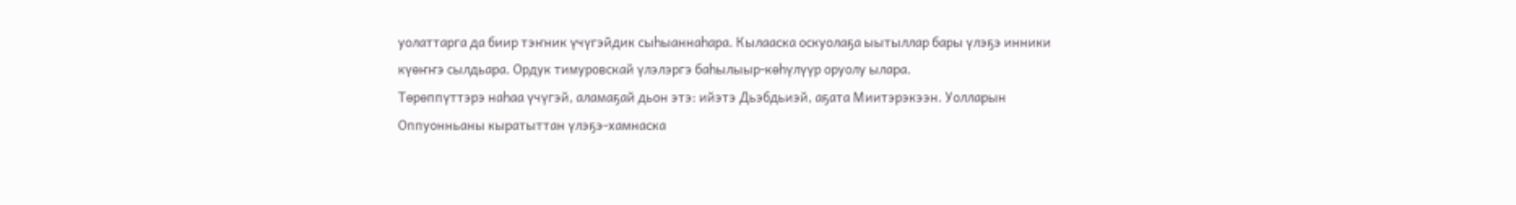уолаттарга да биир тэҥник үчүгэйдик сыһыаннаһара. Кылааска оскуолаҕа ыытыллар бары үлэҕэ инники күөҥҥэ сылдьара. Ордук тимуровскай үлэлэргэ баһылыыр-көһүлүүр оруолу ылара.
Төрөппүттэрэ наһаа үчүгэй, аламаҕай дьон этэ: ийэтэ Дьэбдьиэй, аҕата Миитэрэкээн. Уолларын Оппуонньаны кыратыттан үлэҕэ-хамнаска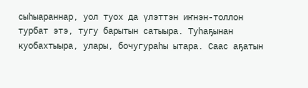сыһыараннар, уол туох да үлэттэн иҥнэн-толлон турбат этэ, тугу барытын сатыыра. Туһаҕынан куобахтыыра, улары, бочугураһы ытара. Саас аҕатын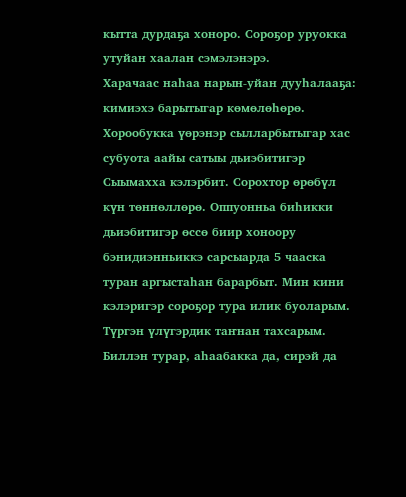кытта дурдаҕа хоноро. Сороҕор уруокка утуйан хаалан сэмэлэнэрэ.
Харачаас наһаа нарын-уйан дууһалааҕа: кимиэхэ барытыгар көмөлөһөрө. Хорообукка үөрэнэр сылларбытыгар хас субуота аайы сатыы дьиэбитигэр Сыымахха кэлэрбит. Сорохтор өрөбүл күн төннөллөрө. Оппуонньа биһикки дьиэбитигэр өссө биир хоноору бэнидиэнньиккэ сарсыарда 5 чааска туран аргыстаһан барарбыт. Мин кини кэлэригэр сороҕор тура илик буоларым. Түргэн үлүгэрдик таҥнан тахсарым. Биллэн турар, аһаабакка да, сирэй да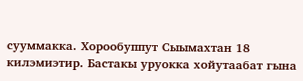сууммакка. Хорообуппут Сыымахтан 18 килэмиэтир. Бастакы уруокка хойутаабат гына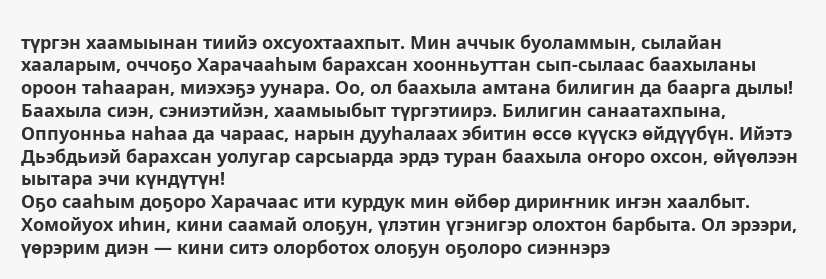түргэн хаамыынан тиийэ охсуохтаахпыт. Мин аччык буоламмын, сылайан хааларым, оччоҕо Харачааһым барахсан хоонньуттан сып-сылаас баахыланы ороон таһааран, миэхэҕэ уунара. Оо, ол баахыла амтана билигин да баарга дылы! Баахыла сиэн, сэниэтийэн, хаамыыбыт түргэтиирэ. Билигин санаатахпына, Оппуонньа наһаа да чараас, нарын дууһалаах эбитин өссө күүскэ өйдүүбүн. Ийэтэ Дьэбдьиэй барахсан уолугар сарсыарда эрдэ туран баахыла оҥоро охсон, өйүөлээн ыытара эчи күндүтүн!
Оҕо сааһым доҕоро Харачаас ити курдук мин өйбөр дириҥник иҥэн хаалбыт.
Хомойуох иһин, кини саамай олоҕун, үлэтин үгэнигэр олохтон барбыта. Ол эрээри, үөрэрим диэн — кини ситэ олорботох олоҕун оҕолоро сиэннэрэ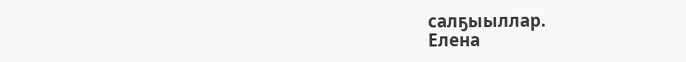салҕыыллар.
Елена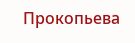Прокопьева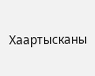Хаартысканы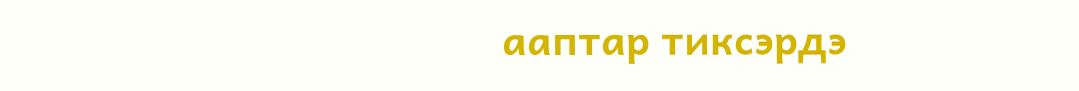ааптар тиксэрдэ